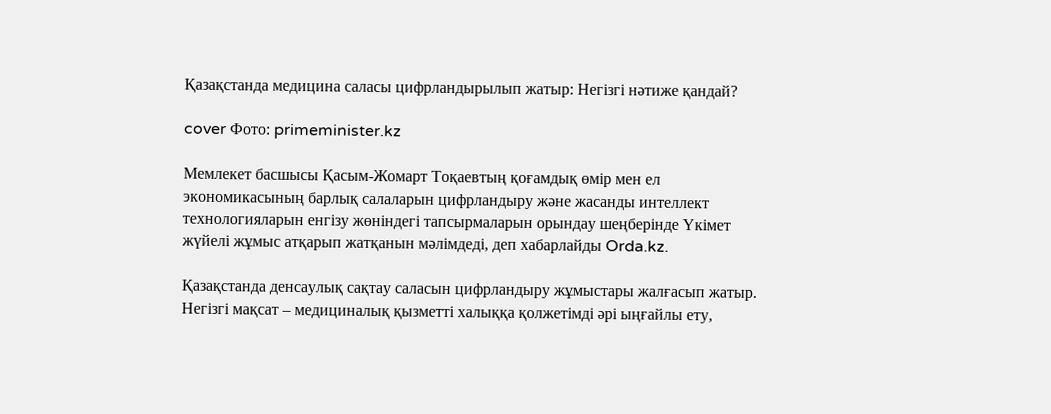Қазақстанда медицина саласы цифрландырылып жатыр: Негізгі нәтиже қандай?

cover Фото: primeminister.kz

Мемлекет басшысы Қасым-Жомарт Тоқаевтың қоғамдық өмір мен ел экономикасының барлық салаларын цифрландыру және жасанды интеллект технологияларын енгізу жөніндегі тапсырмаларын орындау шеңберінде Үкімет жүйелі жұмыс атқарып жатқанын мәлімдеді, деп хабарлайды Orda.kz.

Қазақстанда денсаулық сақтау саласын цифрландыру жұмыстары жалғасып жатыр. Негізгі мақсат – медициналық қызметті халыққа қолжетімді әрі ыңғайлы ету,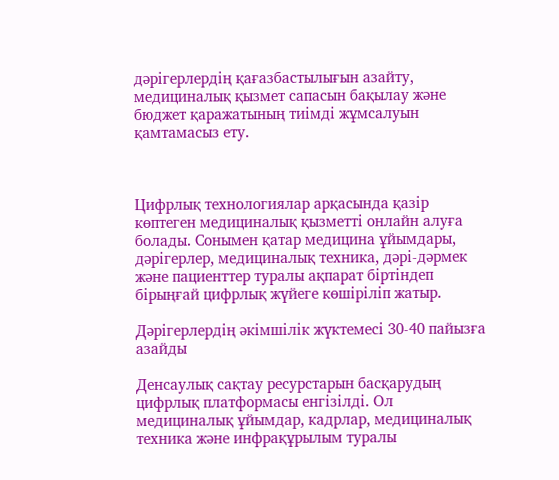дәрігерлердің қағазбастылығын азайту, медициналық қызмет сапасын бақылау және бюджет қаражатының тиімді жұмсалуын қамтамасыз ету.



Цифрлық технологиялар арқасында қазір көптеген медициналық қызметті онлайн алуға болады. Сонымен қатар медицина ұйымдары, дәрігерлер, медициналық техника, дәрі-дәрмек және пациенттер туралы ақпарат біртіндеп бірыңғай цифрлық жүйеге көшіріліп жатыр.

Дәрігерлердің әкімшілік жүктемесі 30-40 пайызға азайды

Денсаулық сақтау ресурстарын басқарудың цифрлық платформасы енгізілді. Ол медициналық ұйымдар, кадрлар, медициналық техника және инфрақұрылым туралы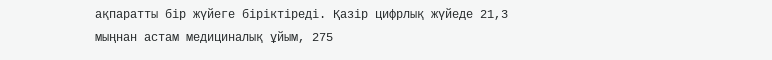ақпаратты бір жүйеге біріктіреді. Қазір цифрлық жүйеде 21,3 мыңнан астам медициналық ұйым, 275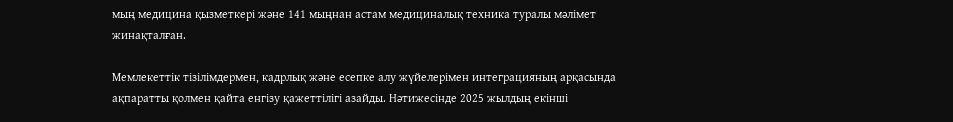мың медицина қызметкері және 141 мыңнан астам медициналық техника туралы мәлімет жинақталған.

Мемлекеттік тізілімдермен, кадрлық және есепке алу жүйелерімен интеграцияның арқасында ақпаратты қолмен қайта енгізу қажеттілігі азайды. Нәтижесінде 2025 жылдың екінші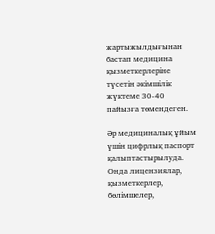жартыжылдығынан бастап медицина қызметкерлеріне түсетін әкімшілік жүктеме 30-40 пайызға төмендеген.

Әр медициналық ұйым үшін цифрлық паспорт қалыптастырылуда. Онда лицензиялар, қызметкерлер, бөлімшелер,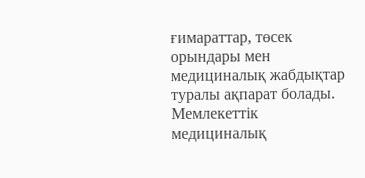ғимараттар, төсек орындары мен медициналық жабдықтар туралы ақпарат болады. Мемлекеттік медициналық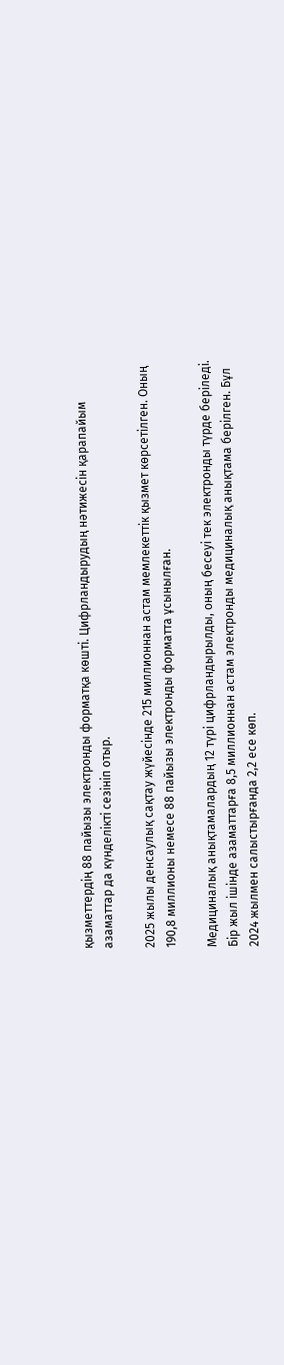қызметтердің 88 пайызы электронды форматқа көшті. Цифрландырудың нәтижесін қарапайым азаматтар да күнделікті сезініп отыр.

2025 жылы денсаулық сақтау жүйесінде 215 миллионнан астам мемлекеттік қызмет көрсетілген. Оның 190,8 миллионы немесе 88 пайызы электронды форматта ұсынылған.

Медициналық анықтамалардың 12 түрі цифрландырылды, оның бесеуі тек электронды түрде беріледі. Бір жыл ішінде азаматтарға 8,5 миллионнан астам электронды медициналық анықтама берілген. Бұл 2024 жылмен салыстырғанда 2,2 есе көп.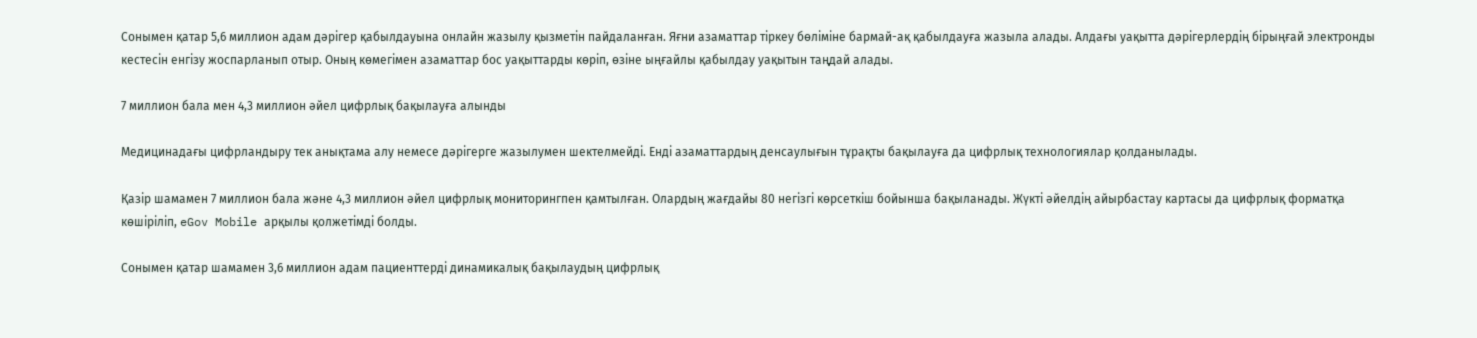Сонымен қатар 5,6 миллион адам дәрігер қабылдауына онлайн жазылу қызметін пайдаланған. Яғни азаматтар тіркеу бөліміне бармай-ақ қабылдауға жазыла алады. Алдағы уақытта дәрігерлердің бірыңғай электронды кестесін енгізу жоспарланып отыр. Оның көмегімен азаматтар бос уақыттарды көріп, өзіне ыңғайлы қабылдау уақытын таңдай алады.

7 миллион бала мен 4,3 миллион әйел цифрлық бақылауға алынды

Медицинадағы цифрландыру тек анықтама алу немесе дәрігерге жазылумен шектелмейді. Енді азаматтардың денсаулығын тұрақты бақылауға да цифрлық технологиялар қолданылады.

Қазір шамамен 7 миллион бала және 4,3 миллион әйел цифрлық мониторингпен қамтылған. Олардың жағдайы 80 негізгі көрсеткіш бойынша бақыланады. Жүкті әйелдің айырбастау картасы да цифрлық форматқа көшіріліп, eGov Mobile арқылы қолжетімді болды.

Сонымен қатар шамамен 3,6 миллион адам пациенттерді динамикалық бақылаудың цифрлық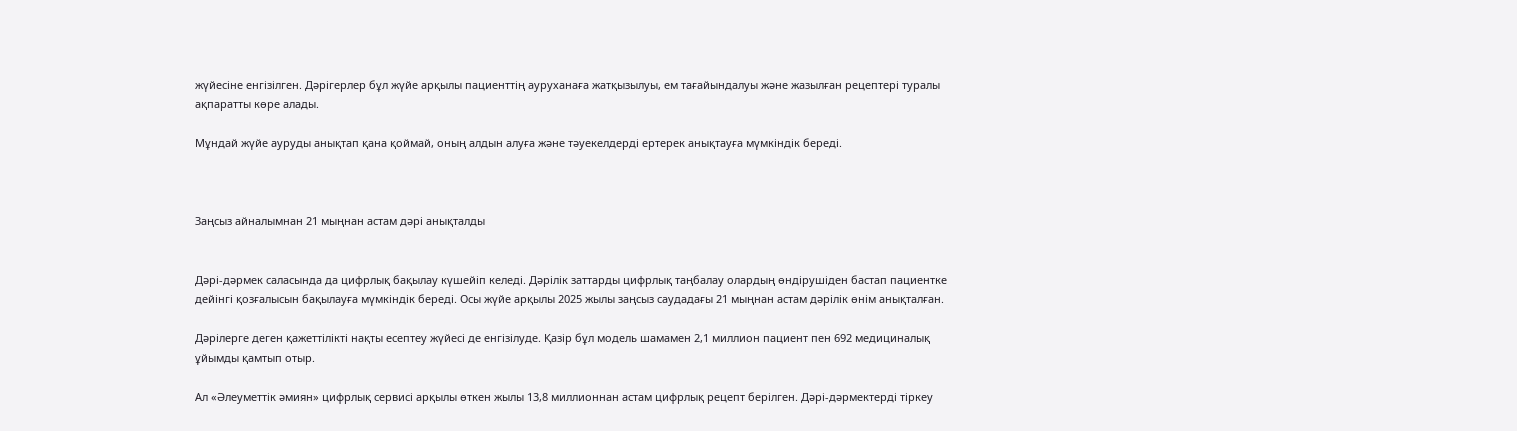жүйесіне енгізілген. Дәрігерлер бұл жүйе арқылы пациенттің ауруханаға жатқызылуы, ем тағайындалуы және жазылған рецептері туралы ақпаратты көре алады.

Мұндай жүйе ауруды анықтап қана қоймай, оның алдын алуға және тәуекелдерді ертерек анықтауға мүмкіндік береді.



Заңсыз айналымнан 21 мыңнан астам дәрі анықталды


Дәрі-дәрмек саласында да цифрлық бақылау күшейіп келеді. Дәрілік заттарды цифрлық таңбалау олардың өндірушіден бастап пациентке дейінгі қозғалысын бақылауға мүмкіндік береді. Осы жүйе арқылы 2025 жылы заңсыз саудадағы 21 мыңнан астам дәрілік өнім анықталған.

Дәрілерге деген қажеттілікті нақты есептеу жүйесі де енгізілуде. Қазір бұл модель шамамен 2,1 миллион пациент пен 692 медициналық ұйымды қамтып отыр.

Ал «Әлеуметтік әмиян» цифрлық сервисі арқылы өткен жылы 13,8 миллионнан астам цифрлық рецепт берілген. Дәрі-дәрмектерді тіркеу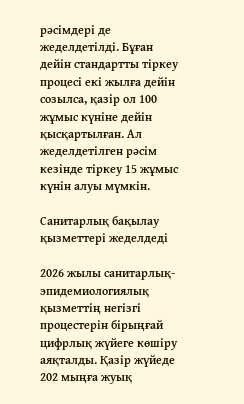рәсімдері де жеделдетілді. Бұған дейін стандартты тіркеу процесі екі жылға дейін созылса, қазір ол 100 жұмыс күніне дейін қысқартылған. Ал жеделдетілген рәсім кезінде тіркеу 15 жұмыс күнін алуы мүмкін.

Санитарлық бақылау қызметтері жеделдеді

2026 жылы санитарлық-эпидемиологиялық қызметтің негізгі процестерін бірыңғай цифрлық жүйеге көшіру аяқталды. Қазір жүйеде 202 мыңға жуық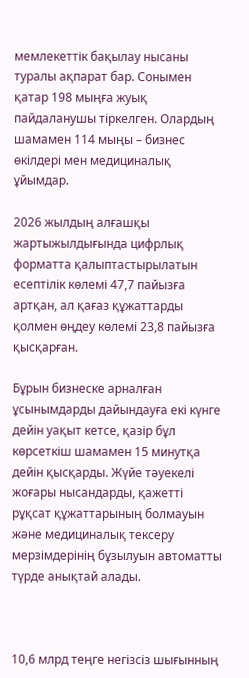мемлекеттік бақылау нысаны туралы ақпарат бар. Сонымен қатар 198 мыңға жуық пайдаланушы тіркелген. Олардың шамамен 114 мыңы – бизнес өкілдері мен медициналық ұйымдар.

2026 жылдың алғашқы жартыжылдығында цифрлық форматта қалыптастырылатын есептілік көлемі 47,7 пайызға артқан, ал қағаз құжаттарды қолмен өңдеу көлемі 23,8 пайызға қысқарған.

Бұрын бизнеске арналған ұсынымдарды дайындауға екі күнге дейін уақыт кетсе, қазір бұл көрсеткіш шамамен 15 минутқа дейін қысқарды. Жүйе тәуекелі жоғары нысандарды, қажетті рұқсат құжаттарының болмауын және медициналық тексеру мерзімдерінің бұзылуын автоматты түрде анықтай алады.



10,6 млрд теңге негізсіз шығынның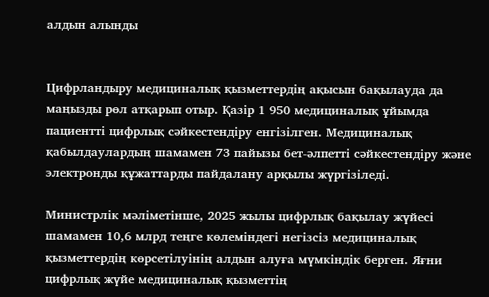алдын алынды


Цифрландыру медициналық қызметтердің ақысын бақылауда да маңызды рөл атқарып отыр. Қазір 1 950 медициналық ұйымда пациентті цифрлық сәйкестендіру енгізілген. Медициналық қабылдаулардың шамамен 73 пайызы бет-әлпетті сәйкестендіру және электронды құжаттарды пайдалану арқылы жүргізіледі.

Министрлік мәліметінше, 2025 жылы цифрлық бақылау жүйесі шамамен 10,6 млрд теңге көлеміндегі негізсіз медициналық қызметтердің көрсетілуінің алдын алуға мүмкіндік берген. Яғни цифрлық жүйе медициналық қызметтің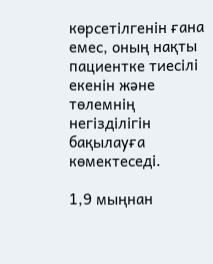көрсетілгенін ғана емес, оның нақты пациентке тиесілі екенін және төлемнің негізділігін бақылауға көмектеседі.

1,9 мыңнан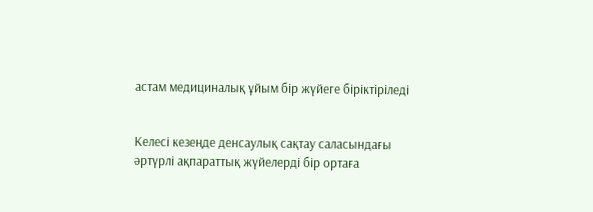астам медициналық ұйым бір жүйеге біріктіріледі


Келесі кезеңде денсаулық сақтау саласындағы әртүрлі ақпараттық жүйелерді бір ортаға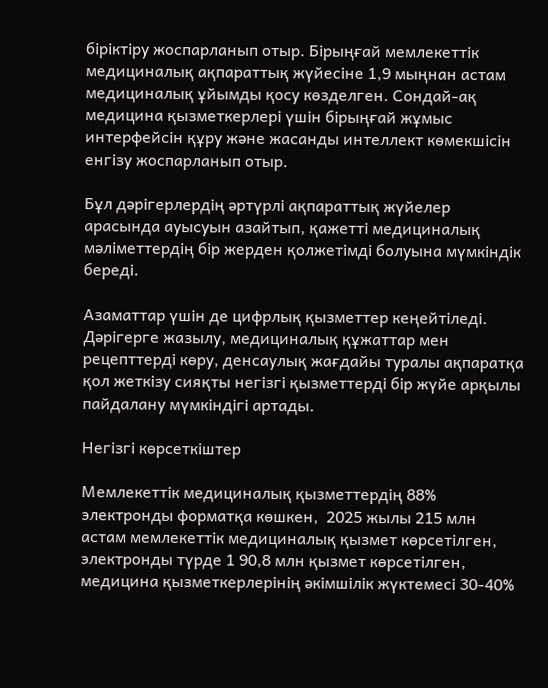біріктіру жоспарланып отыр. Бірыңғай мемлекеттік медициналық ақпараттық жүйесіне 1,9 мыңнан астам медициналық ұйымды қосу көзделген. Сондай-ақ медицина қызметкерлері үшін бірыңғай жұмыс интерфейсін құру және жасанды интеллект көмекшісін енгізу жоспарланып отыр.

Бұл дәрігерлердің әртүрлі ақпараттық жүйелер арасында ауысуын азайтып, қажетті медициналық мәліметтердің бір жерден қолжетімді болуына мүмкіндік береді.

Азаматтар үшін де цифрлық қызметтер кеңейтіледі. Дәрігерге жазылу, медициналық құжаттар мен рецепттерді көру, денсаулық жағдайы туралы ақпаратқа қол жеткізу сияқты негізгі қызметтерді бір жүйе арқылы пайдалану мүмкіндігі артады.

Негізгі көрсеткіштер

Мемлекеттік медициналық қызметтердің 88% электронды форматқа көшкен,  2025 жылы 215 млн астам мемлекеттік медициналық қызмет көрсетілген, электронды түрде 1 90,8 млн қызмет көрсетілген, медицина қызметкерлерінің әкімшілік жүктемесі 30-40%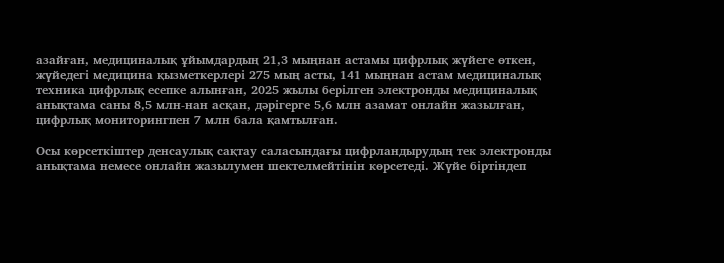азайған, медициналық ұйымдардың 21,3 мыңнан астамы цифрлық жүйеге өткен,  жүйедегі медицина қызметкерлері 275 мың асты, 141 мыңнан астам медициналық техника цифрлық есепке алынған, 2025 жылы берілген электронды медициналық анықтама саны 8,5 млн-нан асқан, дәрігерге 5,6 млн азамат онлайн жазылған, цифрлық мониторингпен 7 млн бала қамтылған.

Осы көрсеткіштер денсаулық сақтау саласындағы цифрландырудың тек электронды анықтама немесе онлайн жазылумен шектелмейтінін көрсетеді. Жүйе біртіндеп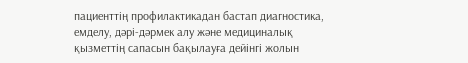пациенттің профилактикадан бастап диагностика, емделу, дәрі-дәрмек алу және медициналық қызметтің сапасын бақылауға дейінгі жолын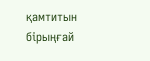қамтитын бірыңғай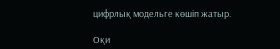цифрлық модельге көшіп жатыр.

Оқи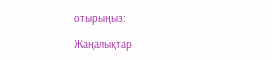отырыңыз:

Жаңалықтар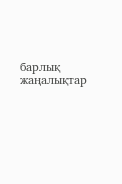барлық жаңалықтар